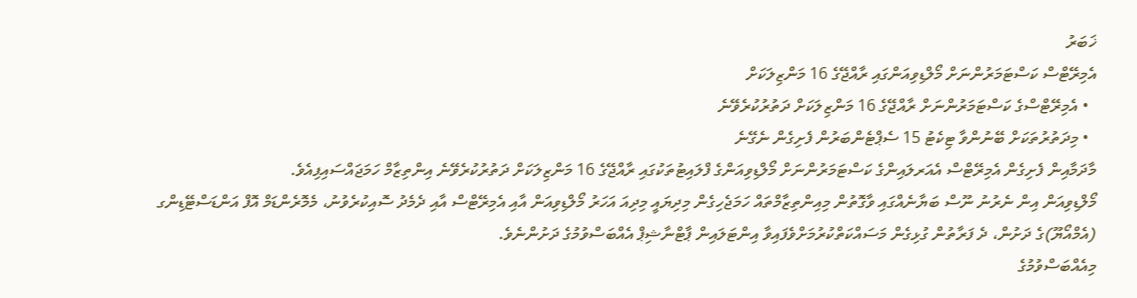ޚަބަރު
އެމިރޭޓްސް ކަސްޓަމަރުންނަށް މޯލްޑިވިއަންގައި ރާއްޖޭގެ 16 މަންޒިލަކަށް
  • އެމިރޭޓްސްގެ ކަސްޓަމަރުންނަށް ރާއްޖޭގެ 16 މަންޒިލަކަށް ދަތުރުކުރެވޭނެ
  • މިދަތުރުތަކަށް ބޭނުންވާ ޓިކެޓު 15 ސެޕްޓެންބަރުން ފެށިގެން ނެގޭނެ
މާދަމާއިން ފެށިގެން އެމިރޭޓްސް އެއަރލައިންގެ ކަސްޓަމަރުންނަށް މޯލްޑިވިއަންގެ ފްލައިޓުތަކުގައި ރާއްޖޭގެ 16 މަންޒިލަކަށް ދަތުރުކުރެވޭނެ އިންތިޒާމް ހަމަޖައްސައިފިއެވެ.
މޯލްޑިވިއަން އިން ނެރުނު ނޫސް ބަޔާނެއްގައި ވާގޮތުން މިއިންތިޒާމްތައް ހަމަޖެހިގެން މިދިޔައީ މިދިއަ އަހަރު މޯލްޑިވިއަން އާއި އެމިރޭޓްސް އާއި ދެމެދު ސޮއިކުރެވުނު، މެމޮރެންޑަމް އޮފް އަންޑަސްޓޭޑިންގ (އެމްއޯޔޫ)ގެ ދަށުން، ދެ ފަރާތުން ގުޅިގެން މަސައްކަތްކުރުމަށްވެފައިވާ އިންޓަލައިން ޕާޓްނާޝިޕް އެއްބަސްވުމުގެ ދަށުންނެވެ.
މިއެއްބަސްވުމުގެ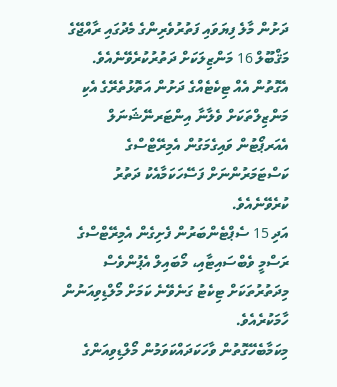ދަށުން މާލެ ފިޔަވައި ފަތުރުވެރިންގެ މެދުގައި ރާއްޖޭގެ މަޤްބޫލް 16 މަންޒިލަކަށް ދަތުރުކުރެވޭނެއެވެ. އެގޮތުން އެއް ޓިކެޓެއްގެ ދަށުން އަތޮޅުތެރޭގެ އެކި މަންޒިލްތަކަށް ވެލާނާ އިންޓަރނޭޝަނަލް އެއަރޕޯޓުން ވައިގެމަގުން އެމިރޭޓްސްގެ ކަސްޓަމަރުންނަށް ފަސޭހަކަމާއެކު ދަތުރު ކުރެވޭނެއެވެ.
އަދި 15 ސެޕްޓެންބަރުން ފެށިގެން އެމިރޭޓްސްގެ ރަސްމީ ވެބްސައިޓާއި، މޯބައިލް އެޕުންވެސް މިދަތުރުތަކަށް ޓިކެޓު ގަނެވޭނެ ކަމަށް މޯލްޑިވިއަނުން ހާމަކުރެއެވެ.
މިކަމާބެހޭގޮތުން ވާހަކަދައްކަވަމުން މޯލްޑިވިއަންގެ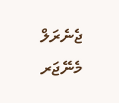ޖެނެރަލް މެނޭޖަރ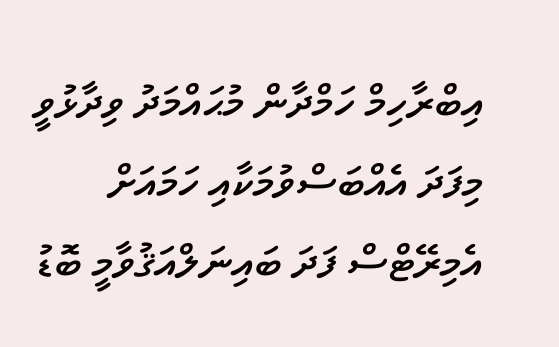އިބްރާހިމް ހަމްދާން މުޙައްމަދު ވިދާޅުވީ މިފަދަ އެއްބަސްވުމަކާއި ހަމައަށް އެމިރޭޓްސް ފަދަ ބައިނަލްއަޤުވާމީ ބޮޑު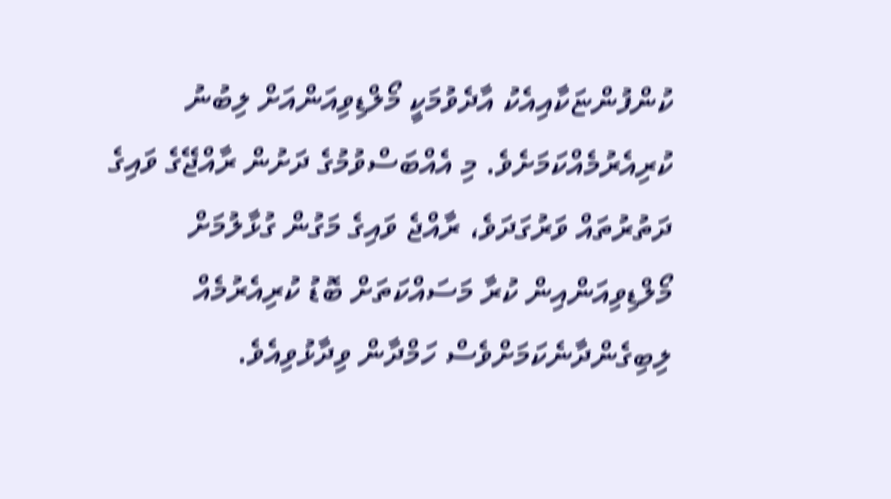ކުންފުންޏަކާއިއެކު އާދެވުމަކީ މޯލްޑިވިއަންއަށް ލިބުނު ކުރިއެރުމެއްކަމަށެވެ. މި އެއްބަސްވުމުގެ ދަށުން ރާއްޖޭގެ ވައިގެ ދަތުރުތައް ވަރުގަދަވެ، ރާއްޖެ ވައިގެ މަގުން ގުޅާލުމަށް މޯލްޑިވިއަންއިން ކުރާ މަސައްކަތަށް ބޮޑު ކުރިއެރުމެއް ލިބިގެންދާނެކަމަށްވެސް ހަމްދާން ވިދާޅުވިއެވެ.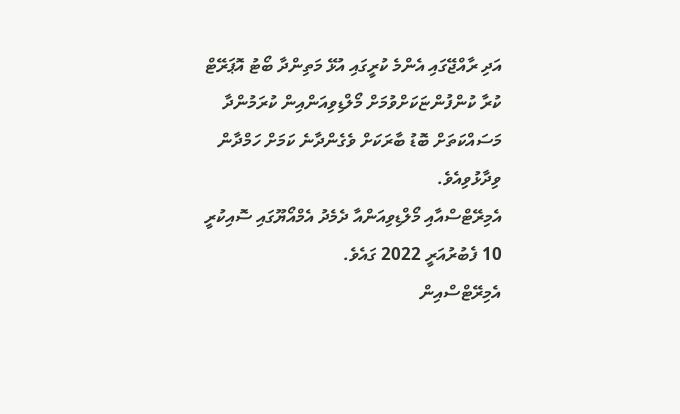އަދި ރާއްޖޭގައި އެންމެ ކުރީގައި އުޅޭ މަތިންދާ ބޯޓު އޮޕަރޭޓް ކުރާ ކުންފުންޏަކަށްވުމަށް މޯލްޑިވިއަންއިން ކުރަމުންދާ މަސައްކަތަށް ބޮޑު ބާރަކަށް ވެގެންދާނެ ކަމަށް ހަމްދާން ވިދާޅުވިއެވެ.
އެމިރޭޓްސްއާއި މޯލްޑިވިއަންއާ ދެމެދު އެމްއޯޔޫގައި ސޮއިކުރީ 10 ފެބުރުއަރީ 2022 ގައެވެ.
އެމިރޭޓްސްއިން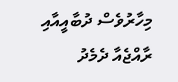މިހާރުވެސް ދުބާއީއާއި ރާއްޖެއާ ދެމެދު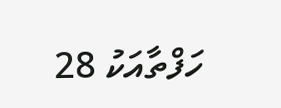ހަފްތާއަކު 28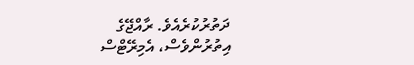ދަތުރުކުރެއެވެ. ރާއްޖޭގެ އިތުރުންވެސް، އެމިރޭޓްސް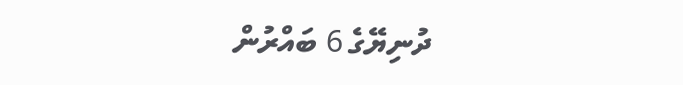ދުނިޔޭގެ 6 ބައްރުން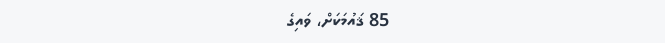85 ޤައުމަކަށް، ވައިގެ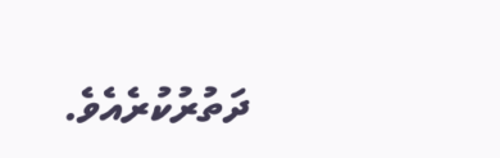ދަތުރުކުރެއެވެ.